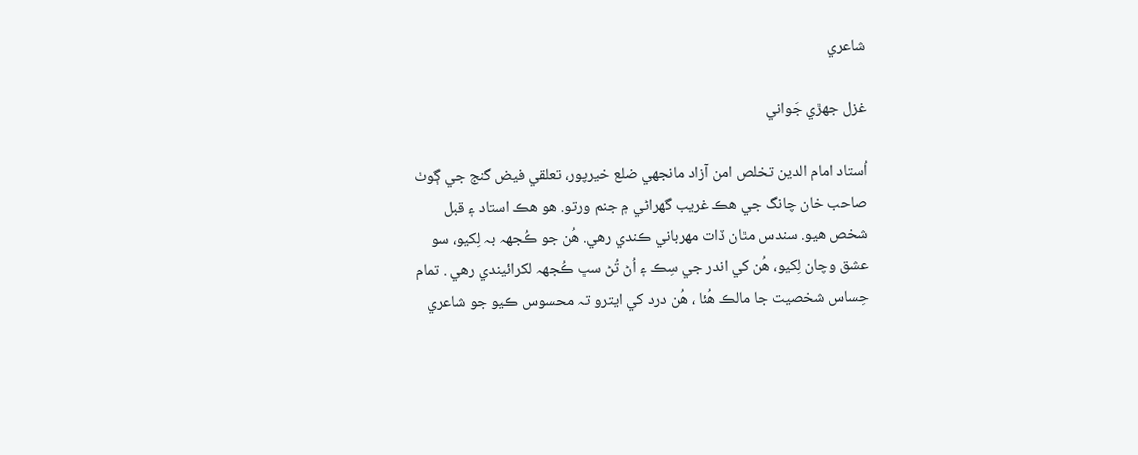شاعري

غزل جھڙي جَواني

اُستاد امام الدين تخلص امن آزاد مانجهي ضلع خيرپور، تعلقي فيض گنج جي ڳوٺ صاحب خان چانگ جي هڪ غريب گهراڻي ۾ جنم ورتو. ھو ھڪ استاد ۽ قبل شخص ھيو. سندس مٿان ڏات مھرباني ڪندي رهي. هُن جو ڪُجهہ بہ لِکيو، سو عشق وچان لِکيو، هُن کي اندر جي سِڪ ۽ اُڻ تُڻ سڀ ڪُجهہ لکرائيندي رهي . تمام حِساس شخصيت جا مالڪ هُئا ، هُن درد کي ايترو تہ محسوس ڪيو جو شاعري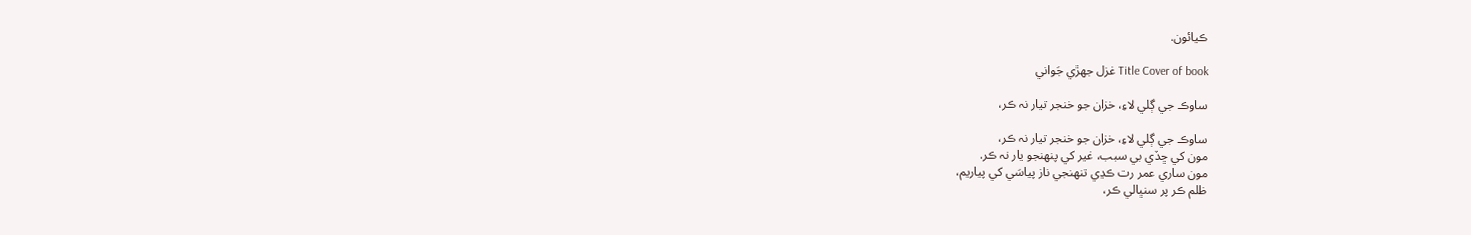ڪيائون.

Title Cover of book غزل جھڙي جَواني

ساوڪ جي ڳلي لاءِ، خزان جو خنجر تيار نہ ڪر،

ساوڪ جي ڳلي لاءِ، خزان جو خنجر تيار نہ ڪر،
مون کي ڇڏي بي سبب، غير کي پنھنجو يار نہ ڪر.
مون ساري عمر رت ڪڍي تنھنجي ناز پياسَي کي پياريم،
ظلم ڪر پر سنڀالي ڪر،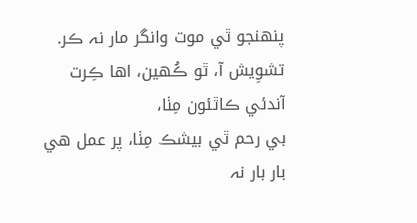پنھنجو ٿي موت وانگر مار نہ ڪر.
تشوِيش آ، ٿو ڪُهين، اها ڪِرت آندئي ڪاٿئون مِٺا،
بي رحم ٿي بيشڪ مِٺا، پر عمل هي بار بار نہ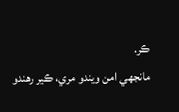ڪر.
مانجهي امن ويندو مري، ڪير رهندو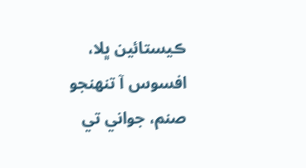ڪيستائين ڀلا،
افسوس آ تنھنجو صنم، جواني تي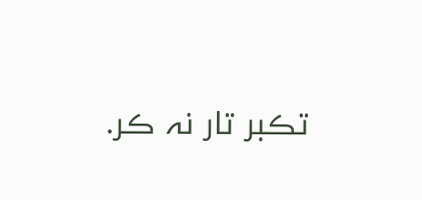تڪبر تار نہ ڪر.